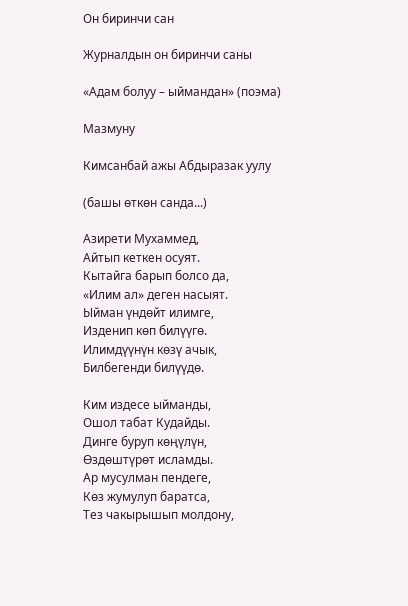Он биринчи сан

Журналдын он биринчи саны

«Адам болуу – ыймандан» (поэма)

Мазмуну

Кимсанбай ажы Абдыразак уулу

(башы өткөн санда...)

Азирети Мухаммед,
Айтып кеткен осуят.
Кытайга барып болсо да,
«Илим ал» деген насыят.
Ыйман үндөйт илимге,
Изденип көп билүүгө.
Илимдүүнүн көзү ачык,
Билбегенди билүүдө.

Ким издесе ыйманды,
Ошол табат Кудайды.
Динге буруп көңүлүн,
Өздөштүрөт исламды.
Ар мусулман пендеге,
Көз жумулуп баратса,
Тез чакырышып молдону,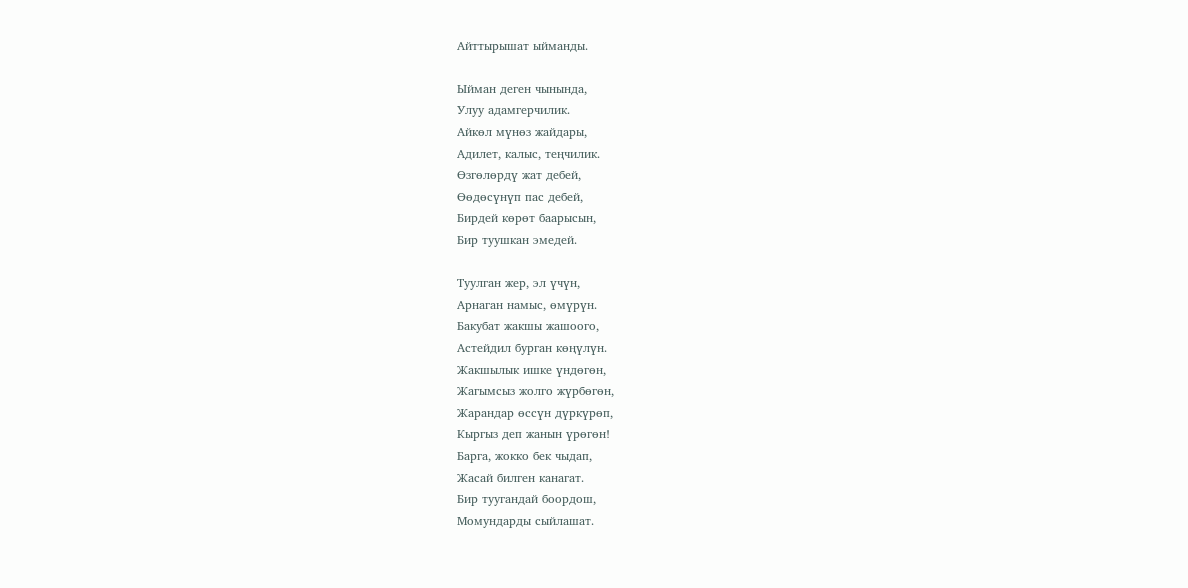Айттырышат ыйманды.

Ыйман деген чынында,
Улуу адамгерчилик.
Айкөл мүнөз жайдары,
Адилет, калыс, теңчилик.
Өзгөлөрдү жат дебей,
Өөдөсүнүп пас дебей,
Бирдей көрөт баарысын,
Бир туушкан эмедей.

Туулган жер, эл үчүн,
Арнаган намыс, өмүрүн.
Бакубат жакшы жашоого,
Астейдил бурган көңүлүн.
Жакшылык ишке үндөгөн,
Жагымсыз жолго жүрбөгөн,
Жарандар өссүн дүркүрөп,
Кыргыз деп жанын үрөгөн!
Барга, жокко бек чыдап,
Жасай билген канагат.
Бир туугандай боордош,
Момундарды сыйлашат.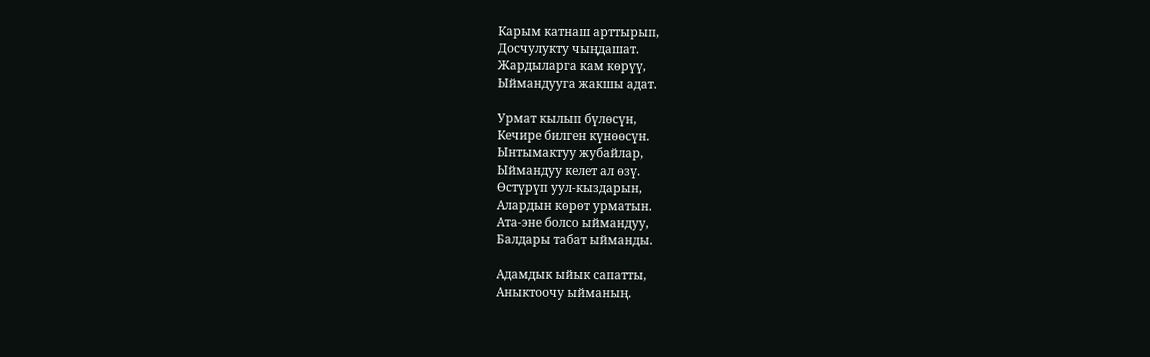Карым катнаш арттырып,
Досчулукту чыңдашат.
Жардыларга кам көрүү,
Ыймандууга жакшы адат.

Урмат кылып бүлөсүн,
Кечире билген күнөөсүн.
Ынтымактуу жубайлар,
Ыймандуу келет ал өзү.
Өстүрүп уул-кыздарын,
Алардын көрөт урматын.
Ата-эне болсо ыймандуу,
Балдары табат ыйманды.

Адамдык ыйык сапатты,
Аныктоочу ыйманың.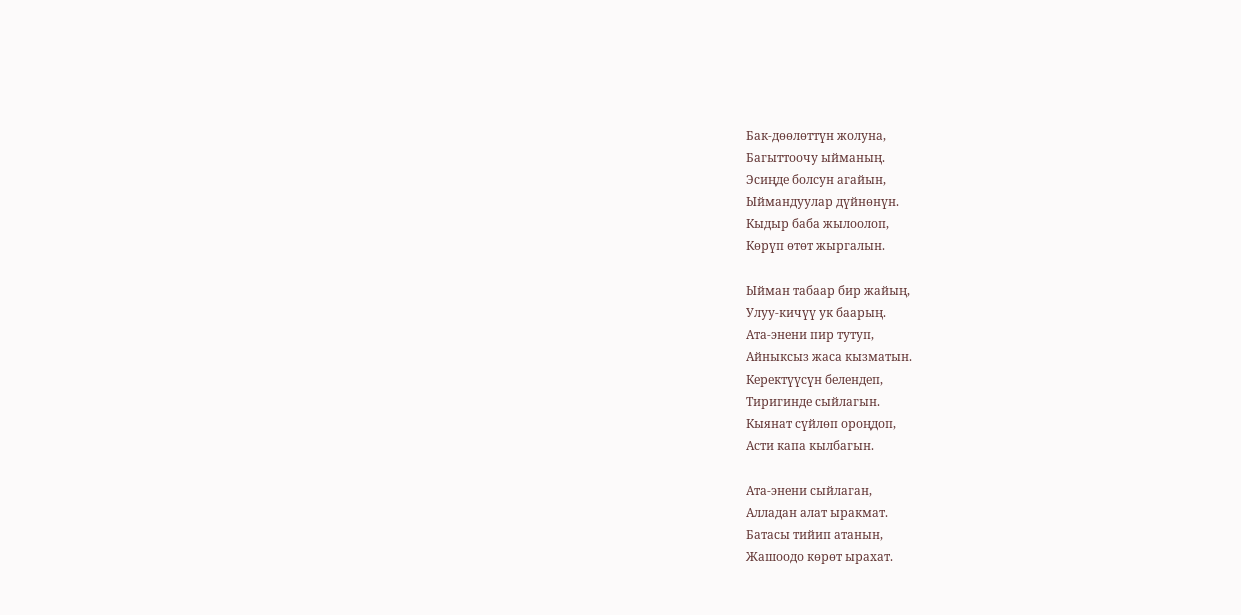Бак-дөөлөттүн жолуна,
Багыттоочу ыйманың.
Эсиңде болсун агайын,
Ыймандуулар дүйнөнүн.
Кыдыр баба жылоолоп,
Көрүп өтөт жыргалын.

Ыйман табаар бир жайың,
Улуу-кичүү ук баарың.
Ата-энени пир тутуп,
Айныксыз жаса кызматын.
Керектүүсүн белендеп,
Тиригинде сыйлагын.
Кыянат сүйлөп ороңдоп,
Асти капа кылбагын.

Ата-энени сыйлаган,
Алладан алат ыракмат.
Батасы тийип атанын,
Жашоодо көрөт ырахат.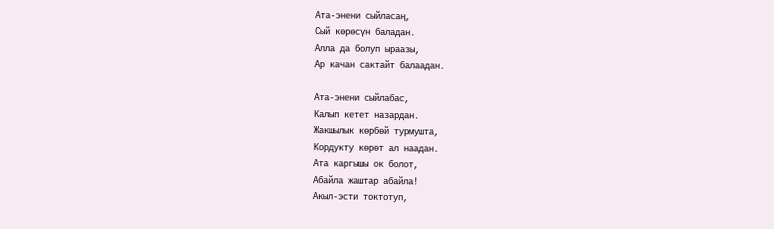Ата-энени сыйласаң,
Сый көрөсүн баладан.
Алла да болуп ыраазы,
Ар качан сактайт балаадан.

Ата-энени сыйлабас,
Калып кетет назардан.
Жакшылык көрбөй турмушта,
Кордукту көрөт ал наадан.
Ата каргышы ок болот,
Абайла жаштар абайла!
Акыл-эсти токтотуп,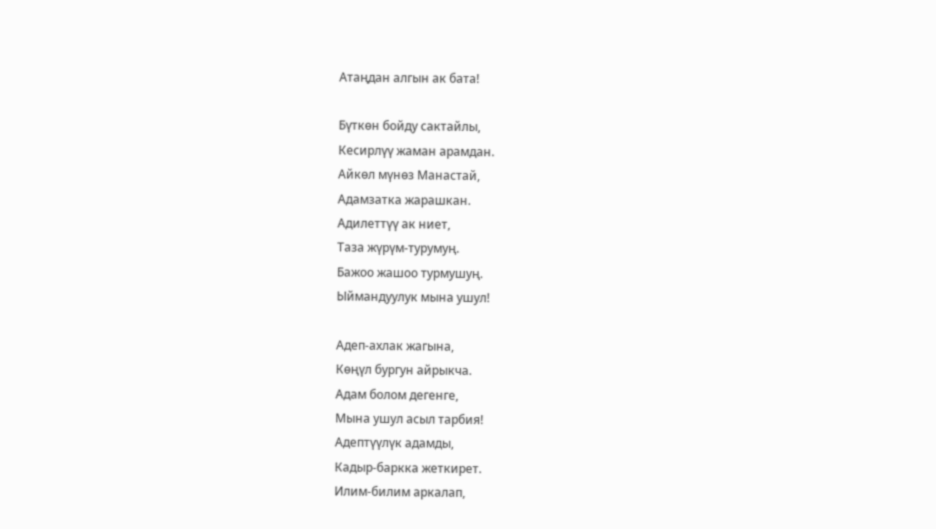Атаңдан алгын ак бата!

Бүткөн бойду сактайлы,
Кесирлүү жаман арамдан.
Айкөл мүнөз Манастай,
Адамзатка жарашкан.
Адилеттүү ак ниет,
Таза жүрүм-турумуң.
Бажоо жашоо турмушуң.
Ыймандуулук мына ушул!

Адеп-ахлак жагына,
Көңүл бургун айрыкча.
Адам болом дегенге,
Мына ушул асыл тарбия!
Адептүүлүк адамды,
Кадыр-баркка жеткирет.
Илим-билим аркалап,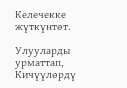Келечекке жүткүнтөт.

Улууларды урматтап,
Кичүүлөрдү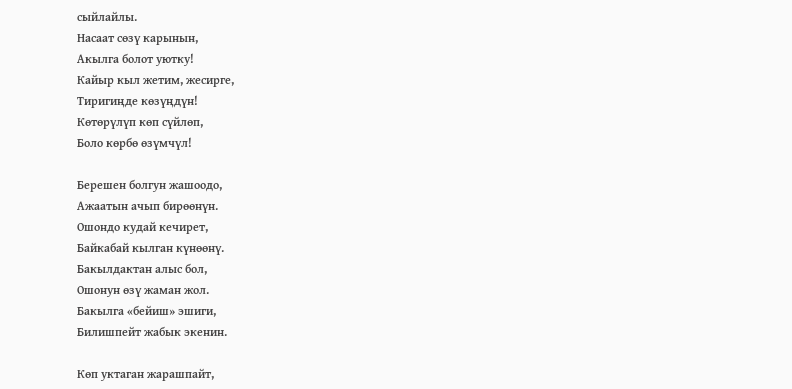сыйлайлы.
Насаат сөзү карынын,
Акылга болот уютку!
Кайыр кыл жетим, жесирге,
Тиригиңде көзүңдүн!
Көтөрүлүп көп сүйлөп,
Боло көрбө өзүмчүл!

Берешен болгун жашоодо,
Ажаатын ачып бирөөнүн.
Ошондо кудай кечирет,
Байкабай кылган күнөөнү.
Бакылдактан алыс бол,
Ошонун өзү жаман жол.
Бакылга «бейиш» эшиги,
Билишпейт жабык экенин.

Көп уктаган жарашпайт,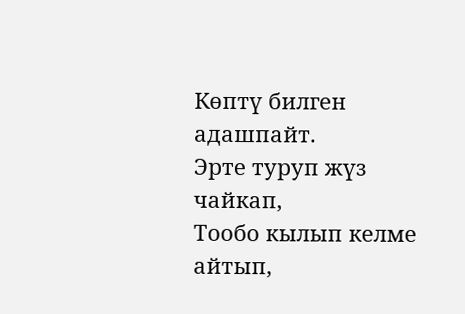Көптү билген адашпайт.
Эрте туруп жүз чайкап,
Тообо кылып келме айтып,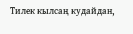Тилек кылсаң кудайдан,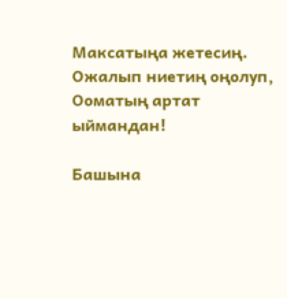Максатыңа жетесиң.
Ожалып ниетиң оңолуп,
Ооматың артат ыймандан!

Башына